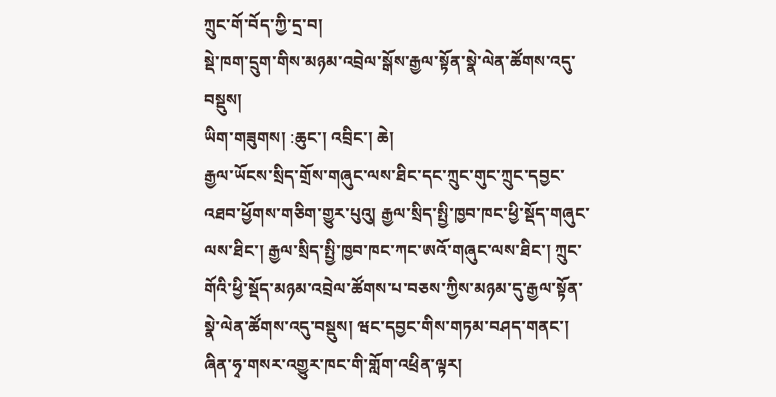ཀྲུང་གོ་བོད་ཀྱི་དྲ་བ།
སྡེ་ཁག་དྲུག་གིས་མཉམ་འབྲེལ་སྒོས་རྒྱལ་སྟོན་སྣེ་ལེན་ཚོགས་འདུ་བསྡུས།
ཡིག་གཟུགས། :ཆུང་། འབྲིང་། ཆེ།
རྒྱལ་ཡོངས་སྲིད་གྲོས་གཞུང་ལས་ཐིང་དང་ཀྲུང་གུང་ཀྲུང་དབྱང་འཐབ་ཕྱོགས་གཅིག་གྱུར་པུའུ། རྒྱལ་སྲིད་སྤྱི་ཁྱབ་ཁང་ཕྱི་སྡོད་གཞུང་ལས་ཐིང་། རྒྱལ་སྲིད་སྤྱི་ཁྱབ་ཁང་ཀང་ཨའོ་གཞུང་ལས་ཐིང་། ཀྲུང་གོའི་ཕྱི་སྡོད་མཉམ་འབྲེལ་ཚོགས་པ་བཅས་ཀྱིས་མཉམ་དུ་རྒྱལ་སྟོན་སྣེ་ལེན་ཚོགས་འདུ་བསྡུས། ཝང་དབྱང་གིས་གཏམ་བཤད་གནང་།
ཞིན་ཧྭ་གསར་འགྱུར་ཁང་གི་གློག་འཕྲིན་ལྟར།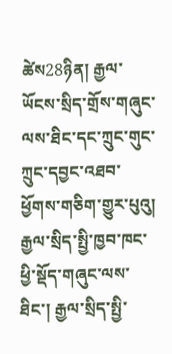ཚེས28ཉིན། རྒྱལ་ཡོངས་སྲིད་གྲོས་གཞུང་ལས་ཐིང་དང་ཀྲུང་གུང་ཀྲུང་དབྱང་འཐབ་ཕྱོགས་གཅིག་གྱུར་པུའུ། རྒྱལ་སྲིད་སྤྱི་ཁྱབ་ཁང་ཕྱི་སྡོད་གཞུང་ལས་ཐིང་། རྒྱལ་སྲིད་སྤྱི་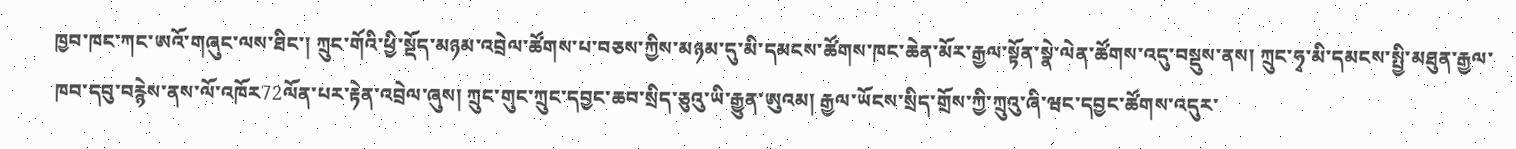ཁྱབ་ཁང་ཀང་ཨའོ་གཞུང་ལས་ཐིང་། ཀྲུང་གོའི་ཕྱི་སྡོད་མཉམ་འབྲེལ་ཚོགས་པ་བཅས་ཀྱིས་མཉམ་དུ་མི་དམངས་ཚོགས་ཁང་ཆེན་མོར་རྒྱལ་སྟོན་སྣེ་ལེན་ཚོགས་འདུ་བསྡུས་ནས། ཀྲུང་ཧྭ་མི་དམངས་སྤྱི་མཐུན་རྒྱལ་ཁབ་དབུ་བརྙེས་ནས་ལོ་འཁོར72ལོན་པར་རྟེན་འབྲེལ་ཞུས། ཀྲུང་གུང་ཀྲུང་དབྱང་ཆབ་སྲིད་ཅུའུ་ཡི་རྒྱུན་ཨུའམ། རྒྱལ་ཡོངས་སྲིད་གྲོས་ཀྱི་ཀྲུའུ་ཞི་ཝང་དབྱང་ཚོགས་འདུར་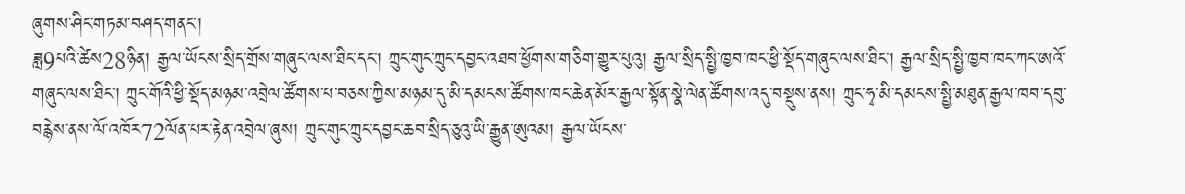ཞུགས་ཤིང་གཏམ་བཤད་གནང་།
ཟླ9པའི་ཚེས28ཉིན། རྒྱལ་ཡོངས་སྲིད་གྲོས་གཞུང་ལས་ཐིང་དང་། ཀྲུང་གུང་ཀྲུང་དབྱང་འཐབ་ཕྱོགས་གཅིག་གྱུར་པུའུ། རྒྱལ་སྲིད་སྤྱི་ཁྱབ་ཁང་ཕྱི་སྡོད་གཞུང་ལས་ཐིང་། རྒྱལ་སྲིད་སྤྱི་ཁྱབ་ཁང་ཀང་ཨའོ་གཞུང་ལས་ཐིང་། ཀྲུང་གོའི་ཕྱི་སྡོད་མཉམ་འབྲེལ་ཚོགས་པ་བཅས་ཀྱིས་མཉམ་དུ་མི་དམངས་ཚོགས་ཁང་ཆེན་མོར་རྒྱལ་སྟོན་སྣེ་ལེན་ཚོགས་འདུ་བསྡུས་ནས། ཀྲུང་ཧྭ་མི་དམངས་སྤྱི་མཐུན་རྒྱལ་ཁབ་དབུ་བརྙེས་ནས་ལོ་འཁོར72ལོན་པར་རྟེན་འབྲེལ་ཞུས། ཀྲུང་གུང་ཀྲུང་དབྱང་ཆབ་སྲིད་ཅུའུ་ཡི་རྒྱུན་ཨུའམ། རྒྱལ་ཡོངས་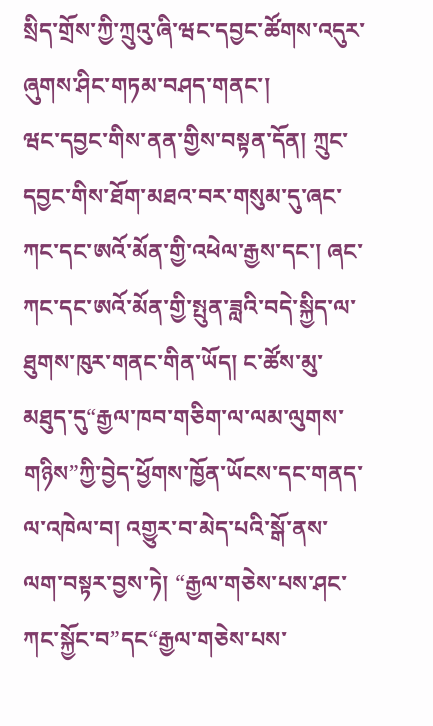སྲིད་གྲོས་ཀྱི་ཀྲུའུ་ཞི་ཝང་དབྱང་ཚོགས་འདུར་ཞུགས་ཤིང་གཏམ་བཤད་གནང་།
ཝང་དབྱང་གིས་ནན་གྱིས་བསྟན་དོན། ཀྲུང་དབྱང་གིས་ཐོག་མཐའ་བར་གསུམ་དུ་ཞང་ཀང་དང་ཨའོ་མོན་གྱི་འཕེལ་རྒྱས་དང་། ཞང་ཀང་དང་ཨའོ་མོན་གྱི་སྤུན་ཟླའི་བདེ་སྐྱིད་ལ་ཐུགས་ཁུར་གནང་གིན་ཡོད། ང་ཚོས་མུ་མཐུད་དུ“རྒྱལ་ཁབ་གཅིག་ལ་ལམ་ལུགས་གཉིས”ཀྱི་བྱེད་ཕྱོགས་ཁྱོན་ཡོངས་དང་གནད་ལ་འཁེལ་བ། འགྱུར་བ་མེད་པའི་སྒོ་ནས་ལག་བསྟར་བྱས་ཏེ། “རྒྱལ་གཅེས་པས་ཤང་ཀང་སྐྱོང་བ”དང“རྒྱལ་གཅེས་པས་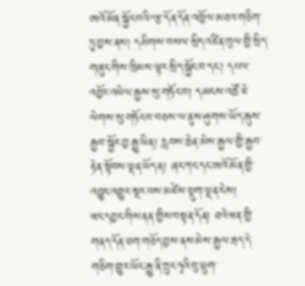ཨའོ་མོན་སྐྱོང་བའི”རྩ་དོན་དོན་འཁྱོལ་མཐའ་གཅིག་ཏུ་བྱས་ནས། དམིགས་བསལ་སྲིད་འཛིན་ཁུལ་གྱི་སྲིད་གཞུང་གིས་ཁྲིམས་ལྟར་སྲིད་སྐྱོང་བ་དང་། དཔལ་འབྱོར་འཕེལ་རྒྱས་སུ་གཏོང་བ། དམངས་འཚོ་ཇེ་ལེགས་སུ་གཏོང་བ་བཅས་ལ་ནུས་ཤུགས་ཡོད་རྒུས་རྒྱབ་སྐྱོར་བྱ་རྒྱུ་ཡིན། རླབས་ཆེན་མེས་རྒྱལ་གྱི་རྒྱབ་རྟེན་སྟོབས་ལྡན་ཡོད་ན། ཞང་ཀང་དང་ཨའོ་མོན་གྱི་འབྱུང་འགྱུར་སྔར་བས་མཛེས་སྡུག་ལྡན་ངེས།
ཝང་དབྱང་གིས་ནན་གྱིས་བསྟན་དོན། ཐའེ་ཝན་གྱི་གནད་དོན་ཐག་གཅོད་བྱས་ནས་མེས་རྒྱལ་རྦད་དེ་གཅིག་གྱུར་ཡོང་རྒྱུ་ནི་ཀྲུང་ཧྭའི་བུ་ཕྲུག་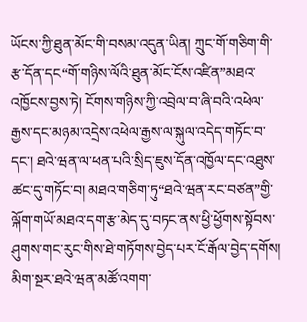ཡོངས་ཀྱི་ཐུན་མོང་གི་བསམ་འདུན་ཡིན། ཀྲུང་གོ་གཅིག་གི་རྩ་དོན་དང“གོ་གཉིས་ལོའི་ཐུན་མོང་ངོས་འཛིན”མཐའ་འཁྱོངས་བྱས་ཏེ། ངོགས་གཉིས་ཀྱི་འབྲེལ་བ་ཞི་བའི་འཕེལ་རྒྱས་དང་མཉམ་འདྲེས་འཕེལ་རྒྱས་ལ་སྐུལ་འདེད་གཏོང་བ་དང་། ཐའེ་ཝན་ལ་ཕན་པའི་སྲིད་ཇུས་དོན་འཁྱོལ་དང་འཐུས་ཚང་དུ་གཏོང་བ། མཐའ་གཅིག་ཏུ“ཐའེ་ཝན་རང་བཙན”གྱི་ལྐོག་གཡོ་མཐའ་དག་རྩ་མེད་དུ་བཏང་ནས་ཕྱི་ཕྱོགས་སྟོབས་ཤུགས་གང་རུང་གིས་ཐེ་གཏོགས་བྱེད་པར་ངོ་རྒོལ་བྱེད་དགོས། མིག་སྔར་ཐའེ་ཝན་མཚོ་འགག་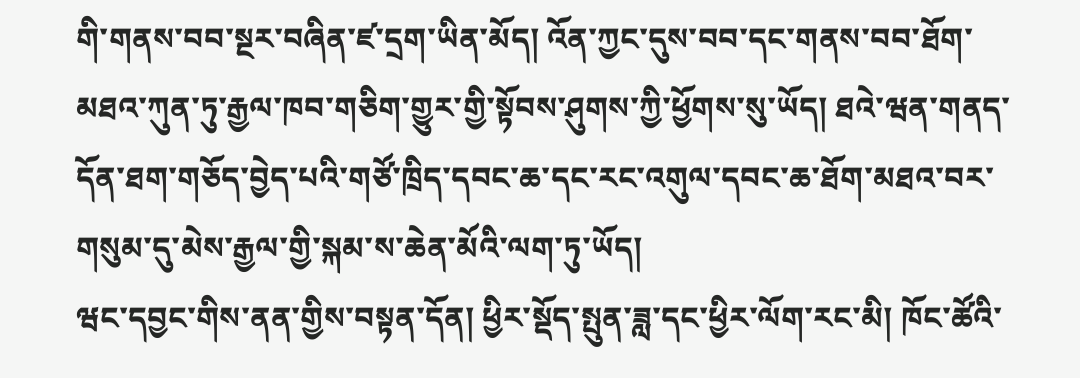གི་གནས་བབ་སྔར་བཞིན་ཛ་དྲག་ཡིན་མོད། འོན་ཀྱང་དུས་བབ་དང་གནས་བབ་ཐོག་མཐའ་ཀུན་ཏུ་རྒྱལ་ཁབ་གཅིག་གྱུར་གྱི་སྟོབས་ཤུགས་ཀྱི་ཕྱོགས་སུ་ཡོད། ཐའེ་ཝན་གནད་དོན་ཐག་གཅོད་བྱེད་པའི་གཙོ་ཁྲིད་དབང་ཆ་དང་རང་འགུལ་དབང་ཆ་ཐོག་མཐའ་བར་གསུམ་དུ་མེས་རྒྱལ་གྱི་སྐམ་ས་ཆེན་མོའི་ལག་ཏུ་ཡོད།
ཝང་དབྱང་གིས་ནན་གྱིས་བསྟན་དོན། ཕྱིར་སྡོད་སྤུན་ཟླ་དང་ཕྱིར་ལོག་རང་མི། ཁོང་ཚོའི་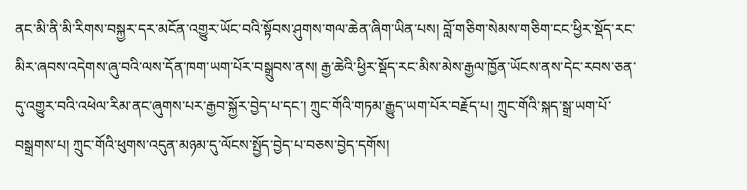ནང་མི་ནི་མི་རིགས་བསྐྱར་དར་མངོན་འགྱུར་ཡོང་བའི་སྟོབས་ཤུགས་གལ་ཆེན་ཞིག་ཡིན་པས། བློ་གཅིག་སེམས་གཅིག་ངང་ཕྱིར་སྡོད་རང་མིར་ཞབས་འདེགས་ཞུ་བའི་ལས་དོན་ཁག་ཡག་པོར་བསྒྲུབས་ནས། རྒྱ་ཆེའི་ཕྱིར་སྡོད་རང་མིས་མེས་རྒྱལ་ཁྱོན་ཡོངས་ནས་དེང་རབས་ཅན་དུ་འགྱུར་བའི་འཕེལ་རིམ་ནང་ཞུགས་པར་རྒྱབ་སྐྱོར་བྱེད་པ་དང་། ཀྲུང་གོའི་གཏམ་རྒྱུད་ཡག་པོར་བརྗོད་པ། ཀྲུང་གོའི་སྐད་སྒྲ་ཡག་པོ་བསྒྲགས་པ། ཀྲུང་གོའི་ཕུགས་འདུན་མཉམ་དུ་ལོངས་སྤྱོད་བྱེད་པ་བཅས་བྱེད་དགོས།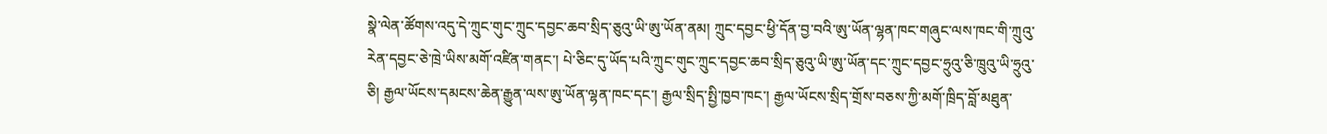སྣེ་ལེན་ཚོགས་འདུ་དེ་ཀྲུང་གུང་ཀྲུང་དབྱང་ཆབ་སྲིད་ཅུའུ་ཡི་ཨུ་ཡོན་ནམ། ཀྲུང་དབྱང་ཕྱི་དོན་བྱ་བའི་ཨུ་ཡོན་ལྷན་ཁང་གཞུང་ལས་ཁང་གི་ཀྲུའུ་རེན་དབྱང་ཅེ་ཁྲེ་ཡིས་མགོ་འཛིན་གནང་། པེ་ཅིང་དུ་ཡོད་པའི་ཀྲུང་གུང་ཀྲུང་དབྱང་ཆབ་སྲིད་ཅུའུ་ཡི་ཨུ་ཡོན་དང་ཀྲུང་དབྱང་ཧྲུའུ་ཅི་ཁྲུའུ་ཡི་ཧྲུའུ་ཅི། རྒྱལ་ཡོངས་དམངས་ཆེན་རྒྱུན་ལས་ཨུ་ཡོན་ལྷན་ཁང་དང་། རྒྱལ་སྲིད་སྤྱི་ཁྱབ་ཁང་། རྒྱལ་ཡོངས་སྲིད་གྲོས་བཅས་ཀྱི་མགོ་ཁྲིད་བློ་མཐུན་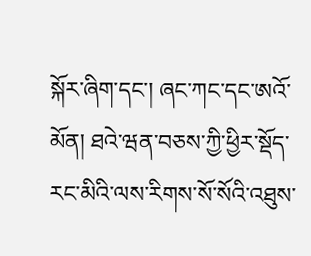སྐོར་ཞིག་དང་། ཞང་ཀང་དང་ཨའོ་མོན། ཐའེ་ཝན་བཅས་ཀྱི་ཕྱིར་སྡོད་རང་མིའི་ལས་རིགས་སོ་སོའི་འཐུས་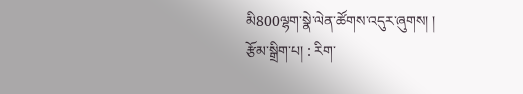མི800ལྷག་སྣེ་ལེན་ཚོགས་འདུར་ཞུགས། །
རྩོམ་སྒྲིག་པ། : རིག་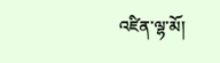འཛིན་ལྷ་མོ།